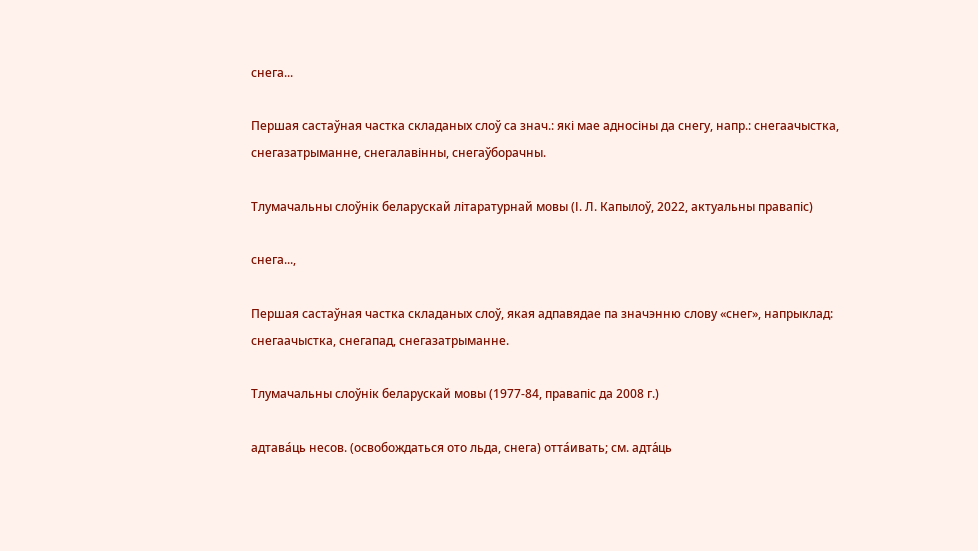снега...

Першая састаўная частка складаных слоў са знач.: які мае адносіны да снегу, напр.: снегаачыстка, снегазатрыманне, снегалавінны, снегаўборачны.

Тлумачальны слоўнік беларускай літаратурнай мовы (І. Л. Капылоў, 2022, актуальны правапіс)

снега...,

Першая састаўная частка складаных слоў, якая адпавядае па значэнню слову «снег», напрыклад: снегаачыстка, снегапад, снегазатрыманне.

Тлумачальны слоўнік беларускай мовы (1977-84, правапіс да 2008 г.)

адтава́ць несов. (освобождаться ото льда, снега) отта́ивать; см. адта́ць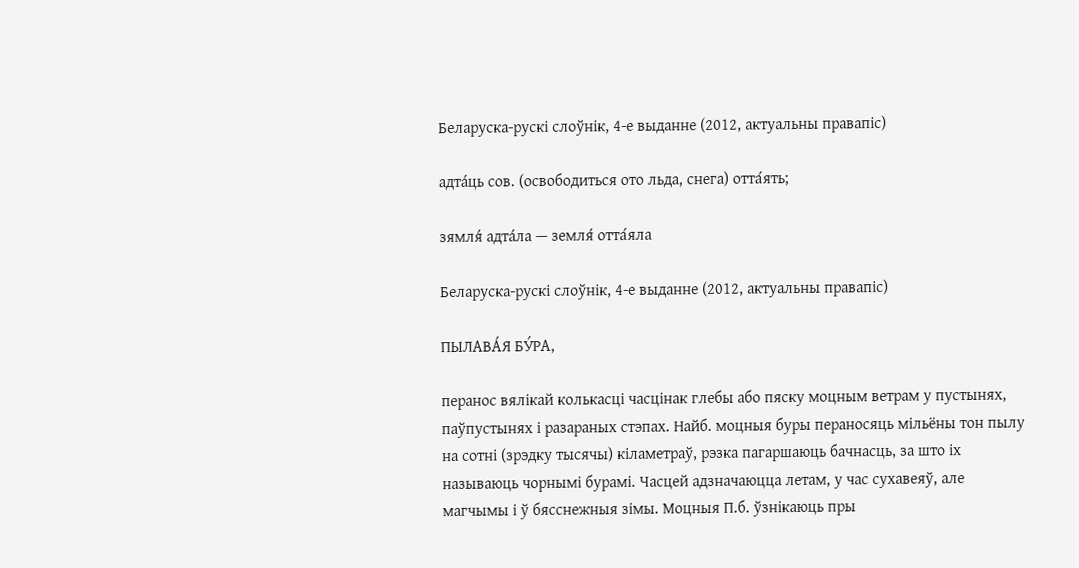Беларуска-рускі слоўнік, 4-е выданне (2012, актуальны правапіс)

адта́ць сов. (освободиться ото льда, снега) отта́ять;

зямля́ адта́ла — земля́ отта́яла

Беларуска-рускі слоўнік, 4-е выданне (2012, актуальны правапіс)

ПЫЛАВА́Я БУ́РА,

перанос вялікай колькасці часцінак глебы або пяску моцным ветрам у пустынях, паўпустынях і разараных стэпах. Найб. моцныя буры пераносяць мільёны тон пылу на сотні (зрэдку тысячы) кіламетраў, рэзка пагаршаюць бачнасць, за што іх называюць чорнымі бурамі. Часцей адзначаюцца летам, у час сухавеяў, але магчымы і ў бясснежныя зімы. Моцныя П.б. ўзнікаюць пры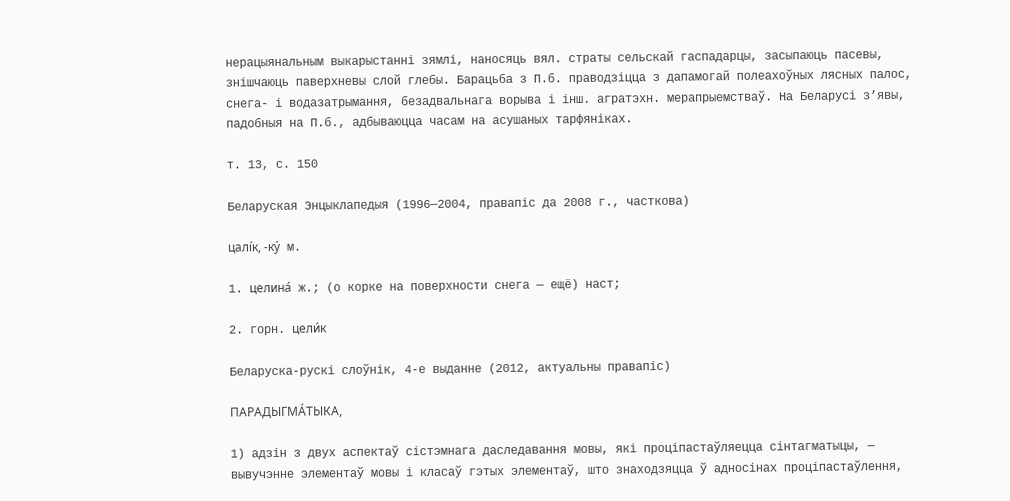нерацыянальным выкарыстанні зямлі, наносяць вял. страты сельскай гаспадарцы, засыпаюць пасевы, знішчаюць паверхневы слой глебы. Барацьба з П.б. праводзіцца з дапамогай полеахоўных лясных палос, снега- і водазатрымання, безадвальнага ворыва і інш. агратэхн. мерапрыемстваў. На Беларусі з’явы, падобныя на П.б., адбываюцца часам на асушаных тарфяніках.

т. 13, с. 150

Беларуская Энцыклапедыя (1996—2004, правапіс да 2008 г., часткова)

цалі́к, -ку́ м.

1. целина́ ж.; (о корке на поверхности снега — ещё) наст;

2. горн. цели́к

Беларуска-рускі слоўнік, 4-е выданне (2012, актуальны правапіс)

ПАРАДЫГМА́ТЫКА,

1) адзін з двух аспектаў сістэмнага даследавання мовы, які проціпастаўляецца сінтагматыцы, — вывучэнне элементаў мовы і класаў гэтых элементаў, што знаходзяцца ў адносінах проціпастаўлення,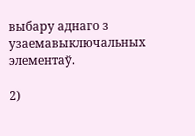выбару аднаго з узаемавыключальных элементаў.

2)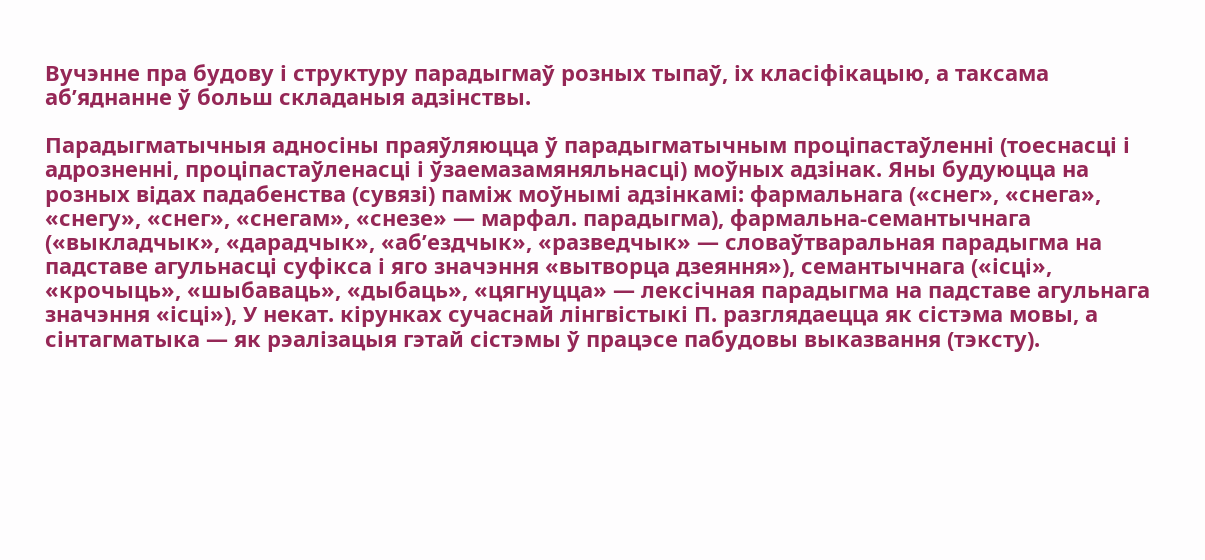Вучэнне пра будову і структуру парадыгмаў розных тыпаў, іх класіфікацыю, а таксама аб’яднанне ў больш складаныя адзінствы.

Парадыгматычныя адносіны праяўляюцца ў парадыгматычным проціпастаўленні (тоеснасці і адрозненні, проціпастаўленасці і ўзаемазамяняльнасці) моўных адзінак. Яны будуюцца на розных відах падабенства (сувязі) паміж моўнымі адзінкамі: фармальнага («снег», «снега», «снегу», «снег», «снегам», «снезе» — марфал. парадыгма), фармальна-семантычнага («выкладчык», «дарадчык», «аб’ездчык», «разведчык» — словаўтваральная парадыгма на падставе агульнасці суфікса і яго значэння «вытворца дзеяння»), семантычнага («ісці», «крочыць», «шыбаваць», «дыбаць», «цягнуцца» — лексічная парадыгма на падставе агульнага значэння «ісці»), У некат. кірунках сучаснай лінгвістыкі П. разглядаецца як сістэма мовы, а сінтагматыка — як рэалізацыя гэтай сістэмы ў працэсе пабудовы выказвання (тэксту).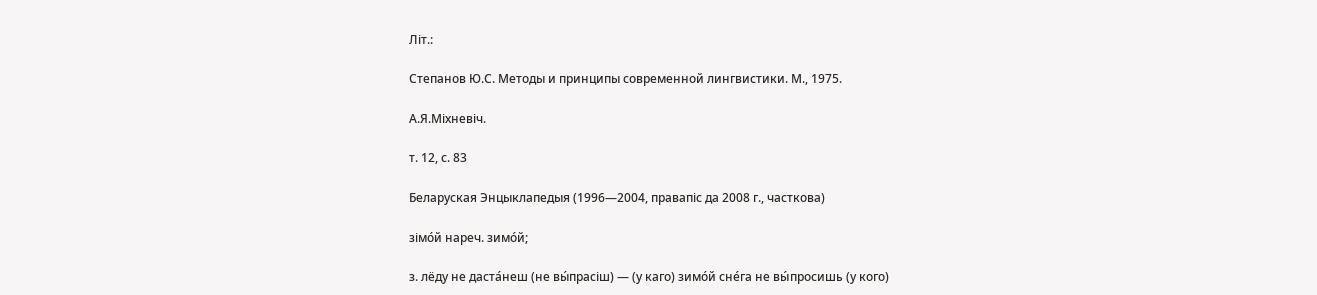Літ.:

Степанов Ю.С. Методы и принципы современной лингвистики. М., 1975.

А.Я.Міхневіч.

т. 12, с. 83

Беларуская Энцыклапедыя (1996—2004, правапіс да 2008 г., часткова)

зімо́й нареч. зимо́й;

з. лёду не даста́неш (не вы́прасіш) — (у каго) зимо́й сне́га не вы́просишь (у кого)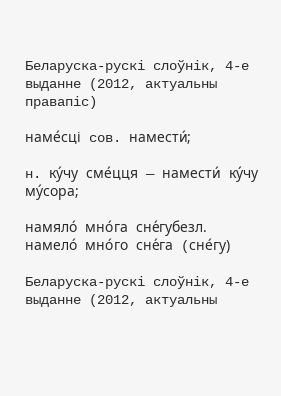Беларуска-рускі слоўнік, 4-е выданне (2012, актуальны правапіс)

наме́сці сов. намести́;

н. ку́чу сме́цця — намести́ ку́чу му́сора;

намяло́ мно́га сне́губезл. намело́ мно́го сне́га (сне́гу)

Беларуска-рускі слоўнік, 4-е выданне (2012, актуальны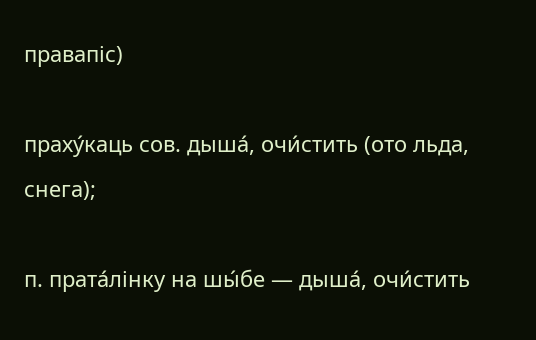правапіс)

праху́каць сов. дыша́, очи́стить (ото льда, снега);

п. прата́лінку на шы́бе — дыша́, очи́стить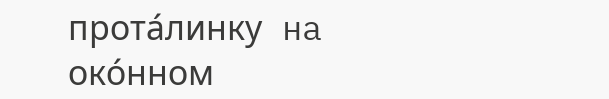прота́линку на око́нном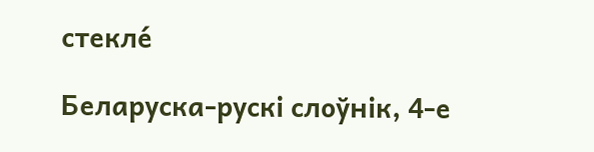стекле́

Беларуска-рускі слоўнік, 4-е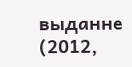выданне (2012,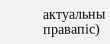актуальны правапіс)